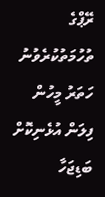ރޭޕްގެ ތުހުމަތުކުރެވުނު ހަތަރު މީހުން ފިލަން އުޅެނިކޮށް ބަޑިޖަހާ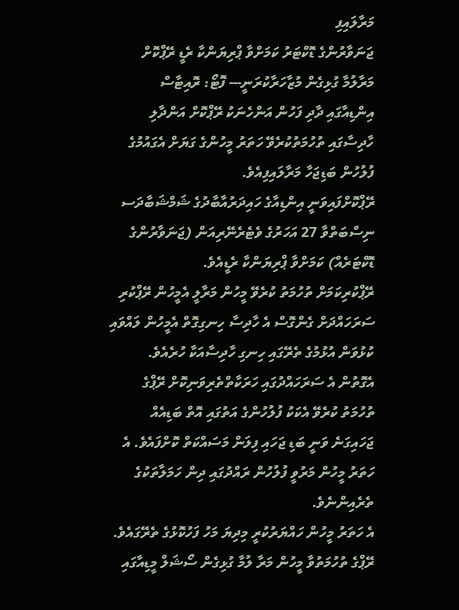މަރާލައިފި
ޖަނަވާރުންގެ ޑޮކްޓަރު ކަމަށްވާ ޕްރިޔަންކާ ރެޑީ ރޭޕްކޮށް މަރާލުމާ ގުޅިގެން މުޒާހަރާކުރަނީ--- ފޮޓޯ: ރޮއިޓާސް
އިންޑިއާގައި ދާދި ފަހުން އަންހެނަކު ރޭޕްކޮށް އަންދާލި ހާދިސާގައި ތުހުމަތުކުރެވޭ ހަތަރު މީހުންގެ ގަޔަށް އެގައުމުގެ ފުލުހުން ބަޑިޖަހާ މަރާލައިފިއެވެ.
ރޭޕްކޮށްފައިވަނީ އިންޑިއާގެ ހައިދަރުއާބާދުގެ ޝަމްޝަބާދަސ ނިސްބަތްވާ 27 އަހަރުގެ ވެޓެރެނޭރިއަން (ޖަނަވާރުންގެ ޑޮކްޓަރެއް) ކަމަށްވާ ޕްރިޔަންކާ ރެޑީއެވެ.
ރޭޕްކުރިކަމަށް ތުހުމަތު ކުރެވޭ މީހުން މަރާލީ އެމީހުން ރޭޕްކުރި ސަރަހައްދަށް ގެންގޮސް އެ ހާދިސާ ހިނގިގޮތް އެމީހުން ލައްވައި ކުޅުވަން އުޅުމުގެ ތެރޭގައި ހިނގި ހާދިސާއަކާ ހުރެއެވެ. އެގޮތުން އެ ސަރަހައްދުގައި ހަރަކާތްތެރިވަނިކޮށް ރޭޕްގެ ތުހުމަތު ކުރެވޭ އެކަކު ފުލުހުންގެ އަތުގައި އޮތް ބަޑިއެއް ޖަހައިގަނެ ވަނީ ބަޑި ޖަހައި ފިލަން މަސައްކަތް ކޮށްފައެވެ. އެ ހަތަރު މީހުން މަރުވީ ފުލުހުން ރައްދުގައި ދިން ހަމަލާތަކުގެ ތެރެއިންނެވެ.
އެ ހަތަރު މީހުން ހައްޔަރުކުރީ މިދިޔަ މަހު ފަހުކޮޅުގެ ތެރޭގައެވެ.
ރޭޕްގެ ތުހުމަތުވާ މީހުން މަރާ ލުމާ ގުޅިގެން ސޯޝަލް މީޑިއާގައި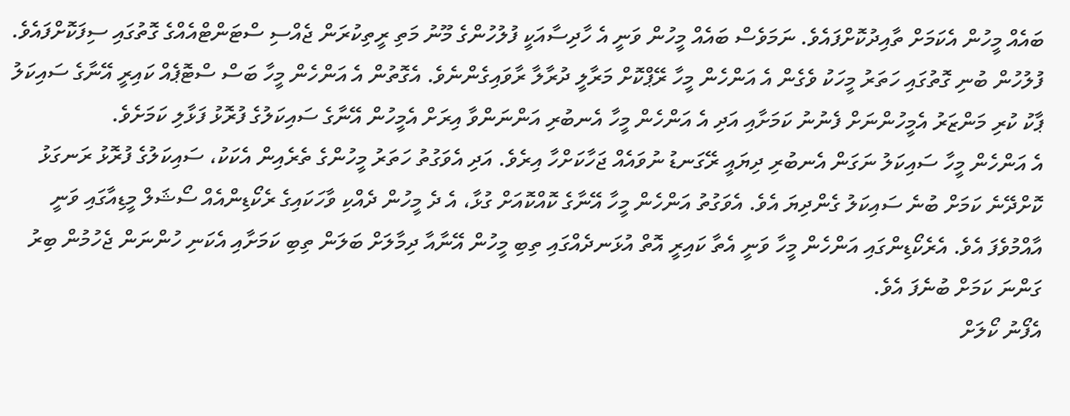ބައެއް މީހުން އެކަމަށް ތާއިދުކޮށްފައެވެ. ނަމަވެސް ބައެއް މީހުން ވަނީ އެ ހާދިސާއަކީ ފުލުހުންގެ މޫނު މަތި ރީތިކުރަން ޖެއްސި ސްޓަންޓްއެއްގެ ގޮތުގައި ސިފަކޮށްފައެވެ.
ފުލުހުން ބުނި ގޮތުގައި ހަތަރު މީހަކު ވެގެން އެ އަންހެން މީހާ ރޭޕްކޮށް މަރާލީ ދުރާލާ ރާވައިގެންނެވެ. އެގޮތުން އެ އަންހެން މީހާ ބަސް ސްޓޮޕެއް ކައިރީ އޭނާގެ ސައިކަލު ޕާކު ކުރި މަންޒަރު އެމީހުންނަށް ފެނުނު ކަމަށާއި އަދި އެ އަންހެން މީހާ އެނބުރި އަންނަންވާ އިރަށް އެމީހުން އޭނާގެ ސައިކަލުގެ ފުރޮޅު ފަޅާލި ކަމަށެވެ.
އެ އަންހެން މީހާ ސައިކަލު ނަގަން އެނބުރި ދިޔައީ ރޭގަނޑު ނުވައެއް ޖަހާކަށްހާ އިރެވެ. އަދި އެވަގުތު ހަތަރު މީހުންގެ ތެރެއިން އެކަކު، ސައިކަލުގެ ފުރޮޅު ރަނގަޅު ކޮށްދޭނެ ކަމަށް ބުނެ ސައިކަލު ގެންދިޔަ އެވެ. އެވަގުތު އަންހެން މީހާ އޭނާގެ ކޮއްކޮއަށް ގުޅާ، އެ ދެ މީހުން ދެއްކި ވާހަކައިގެ ރެކޯޑިންއެއް ސޯޝަލް މީޑިއާގައި ވަނީ އާއްމުވެފަ އެވެ. އެރެކޯޑިންގައި އަންހެން މީހާ ވަނީ އެތާ ކައިރީ އޮތް އުޅަނދެއްގައި ތިބި މީހުން އޭނާއާ ދިމާލަށް ބަލަން ތިބި ކަމަށާއި އެކަނި ހުންނަން ޖެހުމުން ބިރު ގަންނަ ކަމަށް ބުނެފަ އެވެ.
އެފޯނު ކޯލަށް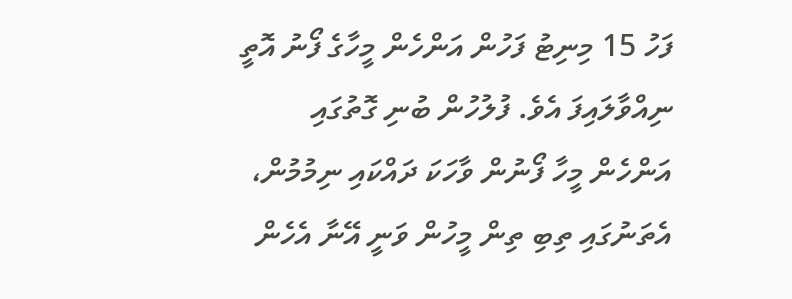ފަހު 15 މިނިޓު ފަހުން އަންހެން މީހާގެ ފޯނު އޮތީ ނިއްވާލައިފަ އެވެ. ފުލުހުން ބުނި ގޮތުގައި އަންހެން މީހާ ފޯނުން ވާހަކަ ދައްކައި ނިމުމުން، އެތަނުގައި ތިބި ތިން މީހުން ވަނީ އޭނާ އެހެން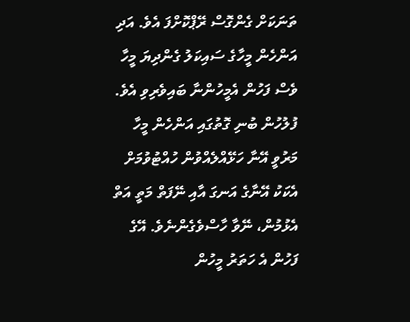ތަނަކަށް ގެންގޮސް ރޭޕްކޮށްފަ އެވެ. އަދި އަންހެން މީހާގެ ސައިކަލު ގެންދިޔަ މީހާ ވެސް ފަހުން އެމީހުންނާ ބައިވެރިވި އެވެ.
ފުލުހުން ބުނި ގޮތުގައި އަންހެން މީހާ މަރުވީ އޭނާ ހަޅޭއްލެއްވުން ހުއްޓުވުމަށް އެކަކު އޭނާގެ އަނގަ އާއި ނޭފަތް މަތީ އަތް އެޅުމުން، ނޭވާ ހާސްވެގެންނެވެ. އޭގެ ފަހުން އެ ހަތަރު މީހުން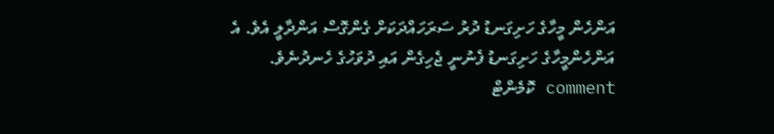އަންހެން މީހާގެ ހަށިގަނޑު ދުރު ސަރަހައްދަކަށް ގެންގޮސް އަންދާލީ އެވެ. އެ އަންހެންމީހާގެ ހަށިގަނޑު ފެނުނީ ޖެހިގެން އައި ދުވަހުގެ ހެނދުނެވެ.
comment ކޮމެންޓް